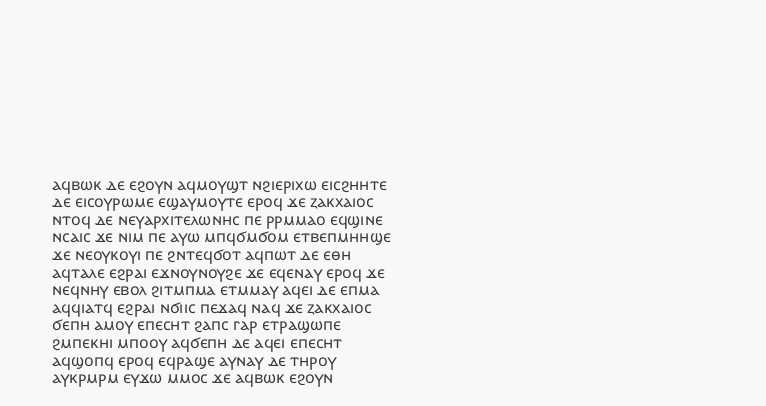ⲁϥⲃⲱⲕ ⲇⲉ ⲉϩⲟⲩⲛ ⲁϥⲙⲟⲩϣⲧ ⲛϩⲓⲉⲣⲓⲭⲱ ⲉⲓⲥϩⲏⲏⲧⲉ ⲇⲉ ⲉⲓⲥⲟⲩⲣⲱⲙⲉ ⲉϣⲁⲩⲙⲟⲩⲧⲉ ⲉⲣⲟϥ ϫⲉ ⲍⲁⲕⲭⲁⲓⲟⲥ ⲛⲧⲟϥ ⲇⲉ ⲛⲉⲩⲁⲣⲭⲓⲧⲉⲗⲱⲛⲏⲥ ⲡⲉ ⲣⲣⲙⲙⲁⲟ ⲉϥϣⲓⲛⲉ ⲛⲥⲁⲓⲥ ϫⲉ ⲛⲓⲙ ⲡⲉ ⲁⲩⲱ ⲙⲡϥϭⲙϭⲟⲙ ⲉⲧⲃⲉⲡⲙⲏⲏϣⲉ ϫⲉ ⲛⲉⲟⲩⲕⲟⲩⲓ ⲡⲉ ϩⲛⲧⲉϥϭⲟⲧ ⲁϥⲡⲱⲧ ⲇⲉ ⲉⲑⲏ ⲁϥⲧⲁⲗⲉ ⲉϩⲣⲁⲓ ⲉϫⲛⲟⲩⲛⲟⲩϩⲉ ϫⲉ ⲉϥⲉⲛⲁⲩ ⲉⲣⲟϥ ϫⲉ ⲛⲉϥⲛⲏⲩ ⲉⲃⲟⲗ ϩⲓⲧⲙⲡⲙⲁ ⲉⲧⲙⲙⲁⲩ ⲁϥⲉⲓ ⲇⲉ ⲉⲡⲙⲁ ⲁϥϥⲓⲁⲧϥ ⲉϩⲣⲁⲓ ⲛϭⲓⲓⲥ ⲡⲉϫⲁϥ ⲛⲁϥ ϫⲉ ⲍⲁⲕⲭⲁⲓⲟⲥ ϭⲉⲡⲏ ⲁⲙⲟⲩ ⲉⲡⲉⲥⲏⲧ ϩⲁⲡⲥ ⲅⲁⲣ ⲉⲧⲣⲁϣⲱⲡⲉ ϩⲙⲡⲉⲕⲏⲓ ⲙⲡⲟⲟⲩ ⲁϥϭⲉⲡⲏ ⲇⲉ ⲁϥⲉⲓ ⲉⲡⲉⲥⲏⲧ ⲁϥϣⲟⲡϥ ⲉⲣⲟϥ ⲉϥⲣⲁϣⲉ ⲁⲩⲛⲁⲩ ⲇⲉ ⲧⲏⲣⲟⲩ ⲁⲩⲕⲣⲙⲣⲙ ⲉⲩϫⲱ ⲙⲙⲟⲥ ϫⲉ ⲁϥⲃⲱⲕ ⲉϩⲟⲩⲛ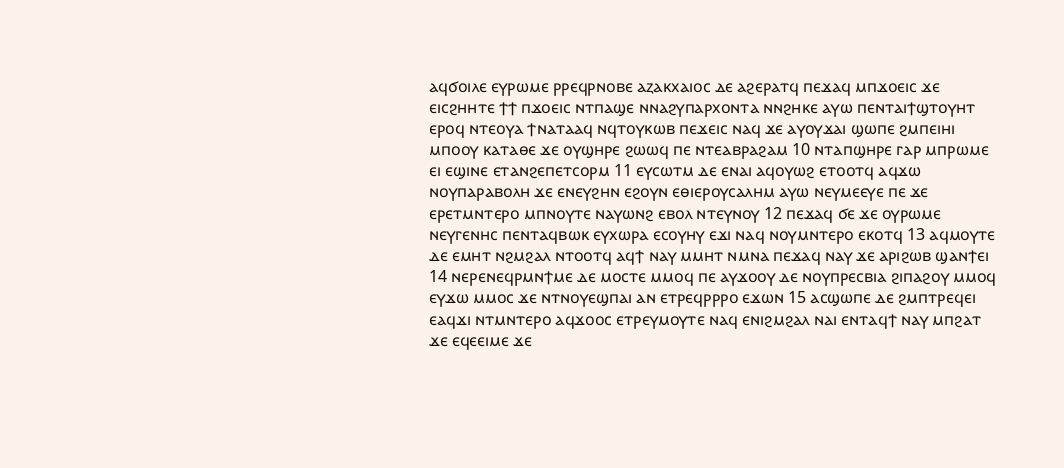ⲁϥϭⲟⲓⲗⲉ ⲉⲩⲣⲱⲙⲉ ⲣⲣⲉϥⲣⲛⲟⲃⲉ ⲁⲍⲁⲕⲭⲁⲓⲟⲥ ⲇⲉ ⲁϩⲉⲣⲁⲧϥ ⲡⲉϫⲁϥ ⲙⲡϫⲟⲉⲓⲥ ϫⲉ ⲉⲓⲥϩⲏⲏⲧⲉ ϯϯ ⲡϫⲟⲉⲓⲥ ⲛⲧⲡⲁϣⲉ ⲛⲛⲁϩⲩⲡⲁⲣⲭⲟⲛⲧⲁ ⲛⲛϩⲏⲕⲉ ⲁⲩⲱ ⲡⲉⲛⲧⲁⲓϯϣⲧⲟⲩⲏⲧ ⲉⲣⲟϥ ⲛⲧⲉⲟⲩⲁ ϯⲛⲁⲧⲁⲁϥ ⲛϥⲧⲟⲩⲕⲱⲃ ⲡⲉϫⲉⲓⲥ ⲛⲁϥ ϫⲉ ⲁⲩⲟⲩϫⲁⲓ ϣⲱⲡⲉ ϩⲙⲡⲉⲓⲏⲓ ⲙⲡⲟⲟⲩ ⲕⲁⲧⲁⲑⲉ ϫⲉ ⲟⲩϣⲏⲣⲉ ϩⲱⲱϥ ⲡⲉ ⲛⲧⲉⲁⲃⲣⲁϩⲁⲙ 10 ⲛⲧⲁⲡϣⲏⲣⲉ ⲅⲁⲣ ⲙⲡⲣⲱⲙⲉ ⲉⲓ ⲉϣⲓⲛⲉ ⲉⲧⲁⲛϩⲉⲡⲉⲧⲥⲟⲣⲙ 11 ⲉⲩⲥⲱⲧⲙ ⲇⲉ ⲉⲛⲁⲓ ⲁϥⲟⲩⲱϩ ⲉⲧⲟⲟⲧϥ ⲁϥϫⲱ ⲛⲟⲩⲡⲁⲣⲁⲃⲟⲗⲏ ϫⲉ ⲉⲛⲉⲩϩⲏⲛ ⲉϩⲟⲩⲛ ⲉⲑⲓⲉⲣⲟⲩⲥⲁⲗⲏⲙ ⲁⲩⲱ ⲛⲉⲩⲙⲉⲉⲩⲉ ⲡⲉ ϫⲉ ⲉⲣⲉⲧⲙⲛⲧⲉⲣⲟ ⲙⲡⲛⲟⲩⲧⲉ ⲛⲁⲩⲱⲛϩ ⲉⲃⲟⲗ ⲛⲧⲉⲩⲛⲟⲩ 12 ⲡⲉϫⲁϥ ϭⲉ ϫⲉ ⲟⲩⲣⲱⲙⲉ ⲛⲉⲩⲅⲉⲛⲏⲥ ⲡⲉⲛⲧⲁϥⲃⲱⲕ ⲉⲩⲭⲱⲣⲁ ⲉⲥⲟⲩⲏⲩ ⲉϫⲓ ⲛⲁϥ ⲛⲟⲩⲙⲛⲧⲉⲣⲟ ⲉⲕⲟⲧϥ 13 ⲁϥⲙⲟⲩⲧⲉ ⲇⲉ ⲉⲙⲏⲧ ⲛϩⲙϩⲁⲗ ⲛⲧⲟⲟⲧϥ ⲁϥϯ ⲛⲁⲩ ⲙⲙⲏⲧ ⲛⲙⲛⲁ ⲡⲉϫⲁϥ ⲛⲁⲩ ϫⲉ ⲁⲣⲓϩⲱⲃ ϣⲁⲛϯⲉⲓ 14 ⲛⲉⲣⲉⲛⲉϥⲣⲙⲛϯⲙⲉ ⲇⲉ ⲙⲟⲥⲧⲉ ⲙⲙⲟϥ ⲡⲉ ⲁⲩϫⲟⲟⲩ ⲇⲉ ⲛⲟⲩⲡⲣⲉⲥⲃⲓⲁ ϩⲓⲡⲁϩⲟⲩ ⲙⲙⲟϥ ⲉⲩϫⲱ ⲙⲙⲟⲥ ϫⲉ ⲛⲧⲛⲟⲩⲉϣⲡⲁⲓ ⲁⲛ ⲉⲧⲣⲉϥⲣⲣⲣⲟ ⲉϫⲱⲛ 15 ⲁⲥϣⲱⲡⲉ ⲇⲉ ϩⲙⲡⲧⲣⲉϥⲉⲓ ⲉⲁϥϫⲓ ⲛⲧⲙⲛⲧⲉⲣⲟ ⲁϥϫⲟⲟⲥ ⲉⲧⲣⲉⲩⲙⲟⲩⲧⲉ ⲛⲁϥ ⲉⲛⲓϩⲙϩⲁⲗ ⲛⲁⲓ ⲉⲛⲧⲁϥϯ ⲛⲁⲩ ⲙⲡϩⲁⲧ ϫⲉ ⲉϥⲉⲉⲓⲙⲉ ϫⲉ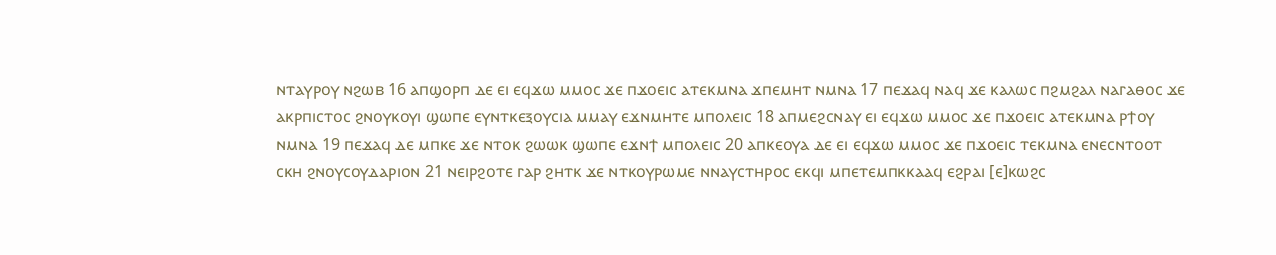ⲛⲧⲁⲩⲣⲟⲩ ⲛϩⲱⲃ 16 ⲁⲡϣⲟⲣⲡ ⲇⲉ ⲉⲓ ⲉϥϫⲱ ⲙⲙⲟⲥ ϫⲉ ⲡϫⲟⲉⲓⲥ ⲁⲧⲉⲕⲙⲛⲁ ϫⲡⲉⲙⲏⲧ ⲛⲙⲛⲁ 17 ⲡⲉϫⲁϥ ⲛⲁϥ ϫⲉ ⲕⲁⲗⲱⲥ ⲡϩⲙϩⲁⲗ ⲛⲁⲅⲁⲑⲟⲥ ϫⲉ ⲁⲕⲣⲡⲓⲥⲧⲟⲥ ϩⲛⲟⲩⲕⲟⲩⲓ ϣⲱⲡⲉ ⲉⲩⲛⲧⲕⲉⲝⲟⲩⲥⲓⲁ ⲙⲙⲁⲩ ⲉϫⲛⲙⲏⲧⲉ ⲙⲡⲟⲗⲉⲓⲥ 18 ⲁⲡⲙⲉϩⲥⲛⲁⲩ ⲉⲓ ⲉϥϫⲱ ⲙⲙⲟⲥ ϫⲉ ⲡϫⲟⲉⲓⲥ ⲁⲧⲉⲕⲙⲛⲁ ⲣϯⲟⲩ ⲛⲙⲛⲁ 19 ⲡⲉϫⲁϥ ⲇⲉ ⲙⲡⲕⲉ ϫⲉ ⲛⲧⲟⲕ ϩⲱⲱⲕ ϣⲱⲡⲉ ⲉϫⲛϯ ⲙⲡⲟⲗⲉⲓⲥ 20 ⲁⲡⲕⲉⲟⲩⲁ ⲇⲉ ⲉⲓ ⲉϥϫⲱ ⲙⲙⲟⲥ ϫⲉ ⲡϫⲟⲉⲓⲥ ⲧⲉⲕⲙⲛⲁ ⲉⲛⲉⲥⲛⲧⲟⲟⲧ ⲥⲕⲏ ϩⲛⲟⲩⲥⲟⲩⲇⲁⲣⲓⲟⲛ 21 ⲛⲉⲓⲣϩⲟⲧⲉ ⲅⲁⲣ ϩⲏⲧⲕ ϫⲉ ⲛⲧⲕⲟⲩⲣⲱⲙⲉ ⲛⲛⲁⲩⲥⲧⲏⲣⲟⲥ ⲉⲕϥⲓ ⲙⲡⲉⲧⲉⲙⲡⲕⲕⲁⲁϥ ⲉϩⲣⲁⲓ [ⲉ]ⲕⲱϩⲥ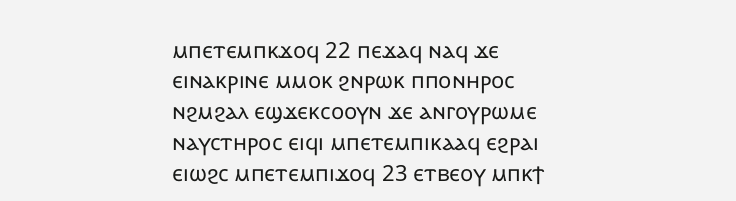ⲙⲡⲉⲧⲉⲙⲡⲕϫⲟϥ 22 ⲡⲉϫⲁϥ ⲛⲁϥ ϫⲉ ⲉⲓⲛⲁⲕⲣⲓⲛⲉ ⲙⲙⲟⲕ ϩⲛⲣⲱⲕ ⲡⲡⲟⲛⲏⲣⲟⲥ ⲛϩⲙϩⲁⲗ ⲉϣϫⲉⲕⲥⲟⲟⲩⲛ ϫⲉ ⲁⲛⲅⲟⲩⲣⲱⲙⲉ ⲛⲁⲩⲥⲧⲏⲣⲟⲥ ⲉⲓϥⲓ ⲙⲡⲉⲧⲉⲙⲡⲓⲕⲁⲁϥ ⲉϩⲣⲁⲓ ⲉⲓⲱϩⲥ ⲙⲡⲉⲧⲉⲙⲡⲓϫⲟϥ 23 ⲉⲧⲃⲉⲟⲩ ⲙⲡⲕϯ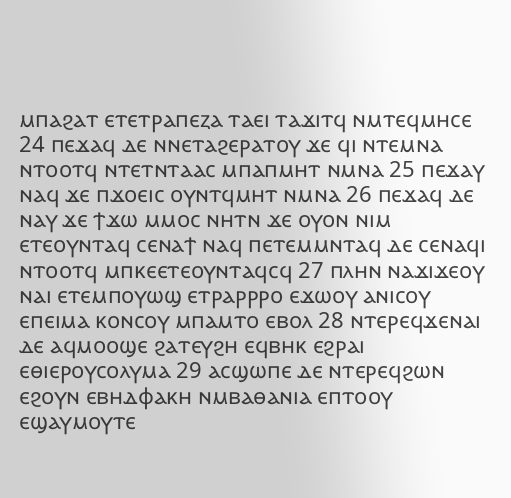ⲙⲡⲁϩⲁⲧ ⲉⲧⲉⲧⲣⲁⲡⲉⲍⲁ ⲧⲁⲉⲓ ⲧⲁϫⲓⲧϥ ⲛⲙⲧⲉϥⲙⲏⲥⲉ 24 ⲡⲉϫⲁϥ ⲇⲉ ⲛⲛⲉⲧⲁϩⲉⲣⲁⲧⲟⲩ ϫⲉ ϥⲓ ⲛⲧⲉⲙⲛⲁ ⲛⲧⲟⲟⲧϥ ⲛⲧⲉⲧⲛⲧⲁⲁⲥ ⲙⲡⲁⲡⲙⲏⲧ ⲛⲙⲛⲁ 25 ⲡⲉϫⲁⲩ ⲛⲁϥ ϫⲉ ⲡϫⲟⲉⲓⲥ ⲟⲩⲛⲧϥⲙⲏⲧ ⲛⲙⲛⲁ 26 ⲡⲉϫⲁϥ ⲇⲉ ⲛⲁⲩ ϫⲉ ϯϫⲱ ⲙⲙⲟⲥ ⲛⲏⲧⲛ ϫⲉ ⲟⲩⲟⲛ ⲛⲓⲙ ⲉⲧⲉⲟⲩⲛⲧⲁϥ ⲥⲉⲛⲁϯ ⲛⲁϥ ⲡⲉⲧⲉⲙⲙⲛⲧⲁϥ ⲇⲉ ⲥⲉⲛⲁϥⲓ ⲛⲧⲟⲟⲧϥ ⲙⲡⲕⲉⲉⲧⲉⲟⲩⲛⲧⲁϥⲥϥ 27 ⲡⲗⲏⲛ ⲛⲁϫⲓϫⲉⲟⲩ ⲛⲁⲓ ⲉⲧⲉⲙⲡⲟⲩⲱϣ ⲉⲧⲣⲁⲣⲣⲣⲟ ⲉϫⲱⲟⲩ ⲁⲛⲓⲥⲟⲩ ⲉⲡⲉⲓⲙⲁ ⲕⲟⲛⲥⲟⲩ ⲙⲡⲁⲙⲧⲟ ⲉⲃⲟⲗ 28 ⲛⲧⲉⲣⲉϥϫⲉⲛⲁⲓ ⲇⲉ ⲁϥⲙⲟⲟϣⲉ ϩⲁⲧⲉⲩϩⲏ ⲉϥⲃⲏⲕ ⲉϩⲣⲁⲓ ⲉⲑⲓⲉⲣⲟⲩⲥⲟⲗⲩⲙⲁ 29 ⲁⲥϣⲱⲡⲉ ⲇⲉ ⲛⲧⲉⲣⲉϥϩⲱⲛ ⲉϩⲟⲩⲛ ⲉⲃⲏⲇⲫⲁⲕⲏ ⲛⲙⲃⲁⲑⲁⲛⲓⲁ ⲉⲡⲧⲟⲟⲩ ⲉϣⲁⲩⲙⲟⲩⲧⲉ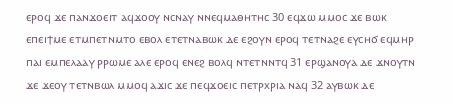ⲉⲣⲟϥ ϫⲉ ⲡⲁⲛϫⲟⲉⲓⲧ ⲁϥϫⲟⲟⲩ ⲛⲥⲛⲁⲩ ⲛⲛⲉϥⲙⲁⲑⲏⲧⲏⲥ 30 ⲉϥϫⲱ ⲙⲙⲟⲥ ϫⲉ ⲃⲱⲕ ⲉⲡⲉⲓϯⲙⲉ ⲉⲧⲙⲡⲉⲧⲛⲙⲧⲟ ⲉⲃⲟⲗ ⲉⲧⲉⲧⲛⲁⲃⲱⲕ ⲇⲉ ⲉϩⲟⲩⲛ ⲉⲣⲟϥ ⲧⲉⲧⲛⲁϩⲉ ⲉⲩⲥⲏϭ ⲉϥⲙⲏⲣ ⲡⲁⲓ ⲉⲙⲡⲉⲗⲁⲁⲩ ⲣⲣⲱⲙⲉ ⲁⲗⲉ ⲉⲣⲟϥ ⲉⲛⲉϩ ⲃⲟⲗϥ ⲛⲧⲉⲧⲛⲛⲧϥ 31 ⲉⲣϣⲁⲛⲟⲩⲁ ⲇⲉ ϫⲛⲟⲩⲧⲛ ϫⲉ ϫⲉⲟⲩ ⲧⲉⲧⲛⲃⲱⲗ ⲙⲙⲟϥ ⲁϫⲓⲥ ϫⲉ ⲡⲉϥϫⲟⲉⲓⲥ ⲡⲉⲧⲣⲭⲣⲓⲁ ⲛⲁϥ 32 ⲁⲩⲃⲱⲕ ⲇⲉ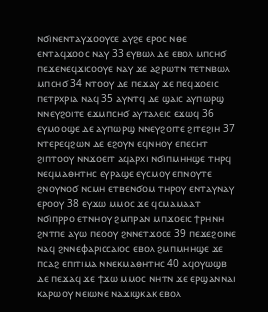ⲛϭⲓⲛⲉⲛⲧⲁⲩϫⲟⲟⲩⲥⲉ ⲁⲩϩⲉ ⲉⲣⲟⲥ ⲛⲑⲉ ⲉⲛⲧⲁϥϫⲟⲟⲥ ⲛⲁⲩ 33 ⲉⲩⲃⲱⲗ ⲇⲉ ⲉⲃⲟⲗ ⲙⲡⲥⲏϭ ⲡⲉϫⲉⲛⲉϥϫⲓⲥⲟⲟⲩⲉ ⲛⲁⲩ ϫⲉ ⲁϩⲣⲱⲧⲛ ⲧⲉⲧⲛⲃⲱⲗ ⲙⲡⲥⲏϭ 34 ⲛⲧⲟⲟⲩ ⲇⲉ ⲡⲉϫⲁⲩ ϫⲉ ⲡⲉϥϫⲟⲉⲓⲥ ⲡⲉⲧⲣⲭⲣⲓⲁ ⲛⲁϥ 35 ⲁⲩⲛⲧϥ ⲇⲉ ϣⲁⲓⲥ ⲁⲩⲡⲱⲣϣ ⲛⲛⲉⲩϩⲟⲓⲧⲉ ⲉϫⲙⲡⲥⲏϭ ⲁⲩⲧⲁⲗⲉⲓⲥ ⲉϫⲱϥ 36 ⲉⲩⲙⲟⲟϣⲉ ⲇⲉ ⲁⲩⲡⲱⲣϣ ⲛⲛⲉⲩϩⲟⲓⲧⲉ ϩⲓⲧⲉϩⲓⲏ 37 ⲛⲧⲉⲣⲉϥϩⲱⲛ ⲇⲉ ⲉϩⲟⲩⲛ ⲉϥⲛⲏⲟⲩ ⲉⲡⲉⲥⲏⲧ ϩⲓⲡⲧⲟⲟⲩ ⲛⲛϫⲟⲉⲓⲧ ⲁϥⲁⲣⲭⲓ ⲛϭⲓⲡⲙⲏⲏϣⲉ ⲧⲏⲣϥ ⲛⲉϥⲙⲁⲑⲏⲧⲏⲥ ⲉⲩⲣⲁϣⲉ ⲉⲩⲥⲙⲟⲩ ⲉⲡⲛⲟⲩⲧⲉ ϩⲛⲟⲩⲛⲟϭ ⲛⲥⲙⲏ ⲉⲧⲃⲉⲛϭⲟⲙ ⲧⲏⲣⲟⲩ ⲉⲛⲧⲁⲩⲛⲁⲩ ⲉⲣⲟⲟⲩ 38 ⲉⲩϫⲱ ⲙⲙⲟⲥ ϫⲉ ϥⲥⲙⲁⲙⲁⲁⲧ ⲛϭⲓⲡⲣⲣⲟ ⲉⲧⲛⲏⲟⲩ ϩⲙⲡⲣⲁⲛ ⲙⲡϫⲟⲉⲓⲥ ϯⲣⲏⲛⲏ ϩⲛⲧⲡⲉ ⲁⲩⲱ ⲡⲉⲟⲟⲩ ϩⲛⲛⲉⲧϫⲟⲥⲉ 39 ⲡⲉϫⲉϩⲟⲓⲛⲉ ⲛⲁϥ ϩⲛⲛⲉⲫⲁⲣⲓⲥⲥⲁⲓⲟⲥ ⲉⲃⲟⲗ ϩⲙⲡⲙⲏⲏϣⲉ ϫⲉ ⲡⲥⲁϩ ⲉⲡⲓⲧⲓⲙⲁ ⲛⲛⲉⲕⲙⲁⲑⲏⲧⲏⲥ 40 ⲁϥⲟⲩⲱϣⲃ ⲇⲉ ⲡⲉϫⲁϥ ϫⲉ ϯϫⲱ ⲙⲙⲟⲥ ⲛⲏⲧⲛ ϫⲉ ⲉⲣϣⲁⲛⲛⲁⲓ ⲕⲁⲣⲱⲟⲩ ⲛⲉⲓⲱⲛⲉ ⲛⲁϫⲓϣⲕⲁⲕ ⲉⲃⲟⲗ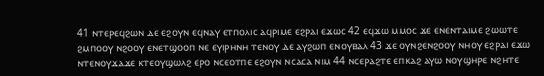41 ⲛⲧⲉⲣⲉϥϩⲱⲛ ⲇⲉ ⲉϩⲟⲩⲛ ⲉϥⲛⲁⲩ ⲉⲧⲡⲟⲗⲓⲥ ⲁϥⲣⲓⲙⲉ ⲉϩⲣⲁⲓ ⲉϫⲱⲥ 42 ⲉϥϫⲱ ⲙⲙⲟⲥ ϫⲉ ⲉⲛⲉⲛⲧⲁⲓⲙⲉ ϩⲱⲱⲧⲉ ϩⲙⲡⲟⲟⲩ ⲛϩⲟⲟⲩ ⲉⲛⲉⲧϣⲟⲟⲡ ⲛⲉ ⲉⲩⲓⲣⲏⲛⲏ ⲧⲉⲛⲟⲩ ⲇⲉ ⲁⲩϩⲱⲡ ⲉⲛⲟⲩⲃⲁⲗ 43 ϫⲉ ⲟⲩⲛϩⲉⲛϩⲟⲟⲩ ⲛⲏⲟⲩ ⲉϩⲣⲁⲓ ⲉϫⲱ ⲛⲧⲉⲛⲟⲩϫⲁϫⲉ ⲕⲧⲉⲟⲩϣⲱⲗϩ ⲉⲣⲟ ⲛⲥⲉⲟⲧⲡⲉ ⲉϩⲟⲩⲛ ⲛⲥⲁⲥⲁ ⲛⲓⲙ 44 ⲛⲥⲉⲣⲁϩⲧⲉ ⲉⲡⲕⲁϩ ⲁⲩⲱ ⲛⲟⲩϣⲏⲣⲉ ⲛϩⲏⲧⲉ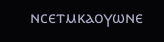ⲛⲥⲉⲧⲙⲕⲁⲟⲩⲱⲛⲉ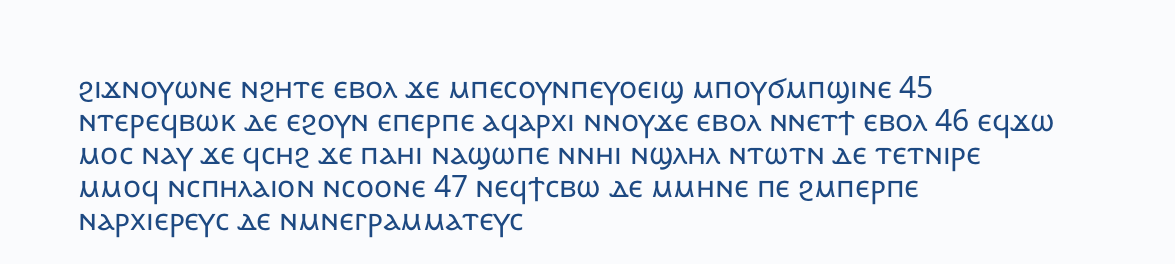ϩⲓϫⲛⲟⲩⲱⲛⲉ ⲛϩⲏⲧⲉ ⲉⲃⲟⲗ ϫⲉ ⲙⲡⲉⲥⲟⲩⲛⲡⲉⲩⲟⲉⲓϣ ⲙⲡⲟⲩϭⲙⲡϣⲓⲛⲉ 45 ⲛⲧⲉⲣⲉϥⲃⲱⲕ ⲇⲉ ⲉϩⲟⲩⲛ ⲉⲡⲉⲣⲡⲉ ⲁϥⲁⲣⲭⲓ ⲛⲛⲟⲩϫⲉ ⲉⲃⲟⲗ ⲛⲛⲉⲧϯ ⲉⲃⲟⲗ 46 ⲉϥϫⲱ ⲙⲟⲥ ⲛⲁⲩ ϫⲉ ϥⲥⲏϩ ϫⲉ ⲡⲁⲏⲓ ⲛⲁϣⲱⲡⲉ ⲛⲛⲏⲓ ⲛϣⲗⲏⲗ ⲛⲧⲱⲧⲛ ⲇⲉ ⲧⲉⲧⲛⲓⲣⲉ ⲙⲙⲟϥ ⲛⲥⲡⲏⲗⲁⲓⲟⲛ ⲛⲥⲟⲟⲛⲉ 47 ⲛⲉϥϯⲥⲃⲱ ⲇⲉ ⲙⲙⲏⲛⲉ ⲡⲉ ϩⲙⲡⲉⲣⲡⲉ ⲛⲁⲣⲭⲓⲉⲣⲉⲩⲥ ⲇⲉ ⲛⲙⲛⲉⲅⲣⲁⲙⲙⲁⲧⲉⲩⲥ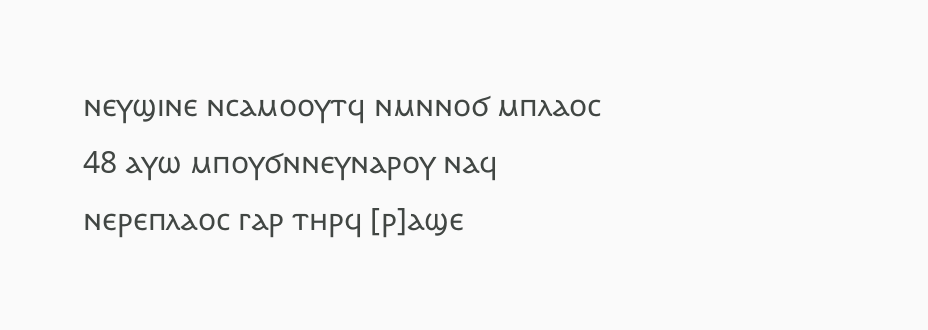ⲛⲉⲩϣⲓⲛⲉ ⲛⲥⲁⲙⲟⲟⲩⲧϥ ⲛⲙⲛⲛⲟϭ ⲙⲡⲗⲁⲟⲥ 48 ⲁⲩⲱ ⲙⲡⲟⲩϭⲛⲛⲉⲩⲛⲁⲣⲟⲩ ⲛⲁϥ ⲛⲉⲣⲉⲡⲗⲁⲟⲥ ⲅⲁⲣ ⲧⲏⲣϥ [ⲣ]ⲁϣⲉ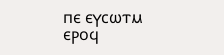ⲡⲉ ⲉⲩⲥⲱⲧⲙ ⲉⲣⲟϥ